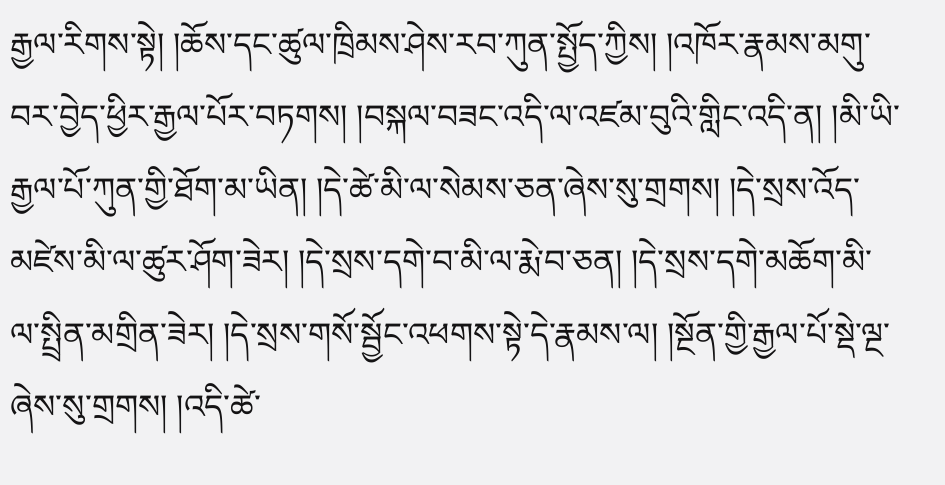རྒྱལ་རིགས་སྟེ། །ཆོས་དང་ཚུལ་ཁྲིམས་ཤེས་རབ་ཀུན་སྤྱོད་ཀྱིས། །འཁོར་རྣམས་མགུ་བར་བྱེད་ཕྱིར་རྒྱལ་པོར་བཏགས། །བསྐལ་བཟང་འདི་ལ་འཛམ་བུའི་གླིང་འདི་ན། །མི་ཡི་རྒྱལ་པོ་ཀུན་གྱི་ཐོག་མ་ཡིན། །དེ་ཚེ་མི་ལ་སེམས་ཅན་ཞེས་སུ་གྲགས། །དེ་སྲས་འོད་མཛེས་མི་ལ་ཚུར་ཤོག་ཟེར། །དེ་སྲས་དགེ་བ་མི་ལ་རྨེ་བ་ཅན། །དེ་སྲས་དགེ་མཆོག་མི་ལ་སྤྲིན་མགྲིན་ཟེར། །དེ་སྲས་གསོ་སྦྱོང་འཕགས་སྟེ་དེ་རྣམས་ལ། །སྔོན་གྱི་རྒྱལ་པོ་སྡེ་ལྔ་ཞེས་སུ་གྲགས། །འདི་ཚེ་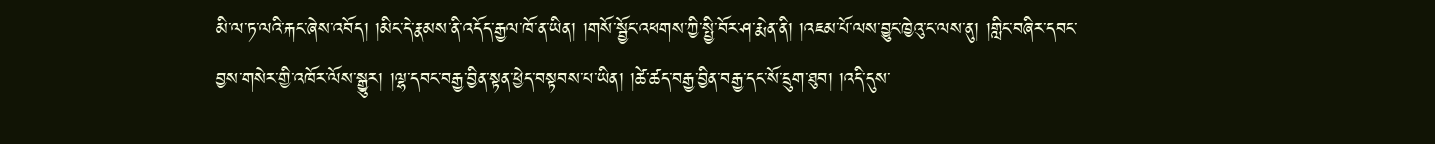མི་ལ་ཏ་ལའི་རྐང་ཞེས་འབོད། །མིང་དེ་རྣམས་ནི་འདོད་རྒྱལ་ཁོ་ན་ཡིན། །གསོ་སྦྱོང་འཕགས་ཀྱི་སྤྱི་བོར་ཤ་རྨེན་ནི། །འཇམ་པོ་ལས་བྱུང་ཁྱེའུ་ང་ལས་ནུ། །གླིང་བཞིར་དབང་བྱས་གསེར་གྱི་འཁོར་ལོས་སྒྱུར། །ལྷ་དབང་བརྒྱ་བྱིན་སྟན་ཕྱེད་བསྟབས་པ་ཡིན། །ཚེ་ཚད་བརྒྱ་བྱིན་བརྒྱ་དང་སོ་དྲུག་ཐུབ། །འདི་དུས་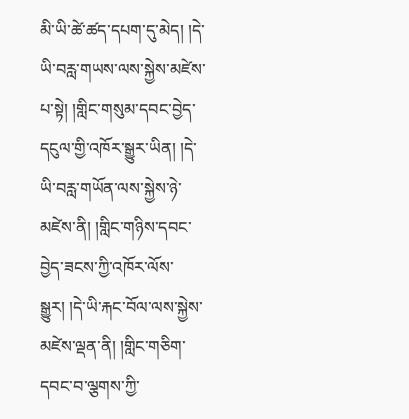མི་ཡི་ཚེ་ཚད་དཔག་དུ་མེད། །དེ་ཡི་བརླ་གཡས་ལས་སྐྱེས་མཛེས་པ་སྟེ། །གླིང་གསུམ་དབང་བྱེད་དངུལ་གྱི་འཁོར་སྒྱུར་ཡིན། །དེ་ཡི་བརླ་གཡོན་ལས་སྐྱེས་ཉེ་མཛེས་ནི། །གླིང་གཉིས་དབང་བྱེད་ཟངས་ཀྱི་འཁོར་ལོས་སྒྱུར། །དེ་ཡི་རྐང་བོལ་ལས་སྐྱེས་མཛེས་ལྡན་ནི། །གླིང་གཅིག་དབང་བ་ལྕགས་ཀྱི་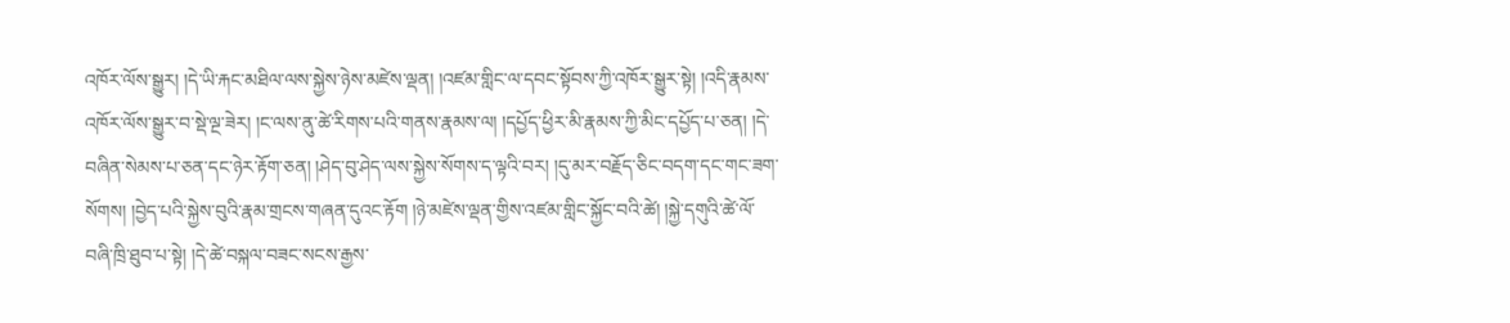འཁོར་ལོས་སྒྱུར། །དེ་ཡི་རྐང་མཐིལ་ལས་སྐྱེས་ཉེས་མཛེས་ལྡན། །འཛམ་གླིང་ལ་དབང་སྟོབས་ཀྱི་འཁོར་སྒྱུར་སྟེ། །འདི་རྣམས་འཁོར་ལོས་སྒྱུར་བ་སྡེ་ལྔ་ཟེར། །ང་ལས་ནུ་ཚེ་རིགས་པའི་གནས་རྣམས་ལ། །དཔྱོད་ཕྱིར་མི་རྣམས་ཀྱི་མིང་དཔྱོད་པ་ཅན། །དེ་བཞིན་སེམས་པ་ཅན་དང་ཉེར་རྟོག་ཅན། །ཤེད་བུ་ཤེད་ལས་སྐྱེས་སོགས་ད་ལྟའི་བར། །དུ་མར་བརྗོད་ཅིང་བདག་དང་གང་ཟག་སོགས། །བྱེད་པའི་སྐྱེས་བུའི་རྣམ་གྲངས་གཞན་དུའང་རྟོག །ཉེ་མཛེས་ལྡན་གྱིས་འཛམ་གླིང་སྐྱོང་བའི་ཚེ། །སྐྱེ་དགུའི་ཚེ་ལོ་བཞི་ཁྲི་ཐུབ་པ་སྟེ། །དེ་ཚེ་བསྐལ་བཟང་སངས་རྒྱས་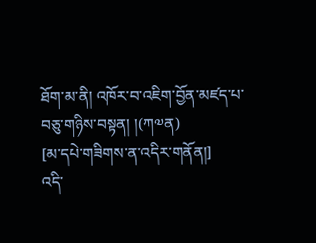ཐོག་མ་ནི། འཁོར་བ་འཇིག་བྱོན་མཛད་པ་བཅུ་གཉིས་བསྟན། །(ཀ༧ན)
[མ་དཔེ་གཟིགས་ན་འདིར་གནོན།]
འདི་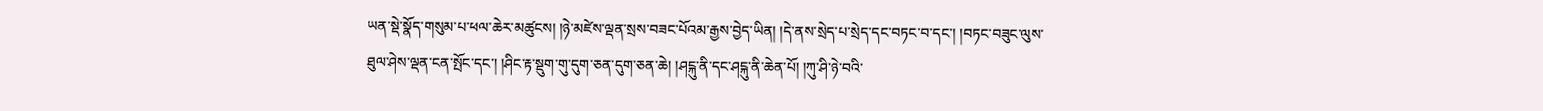ཡན་སྡེ་སྣོད་གསུམ་པ་ཕལ་ཆེར་མཚུངས། །ཉེ་མཛེས་ལྡན་སྲས་བཟང་པོའམ་རྒྱས་བྱེད་ཡིན། །དེ་ནས་སྲེད་པ་སྲེད་དང་བཏང་བ་དང་། །བཏང་བཟུང་ལུས་ཐུལ་ཤེས་ལྡན་ངན་སྤོང་དང་། །ཤིང་རྟ་སྡུག་གུ་དུག་ཅན་དུག་ཅན་ཆེ། །ཤངྐུ་ནི་དང་ཤངྐུ་ནི་ཆེན་པོ། །ཀུ་ཤི་ཉེ་བའི་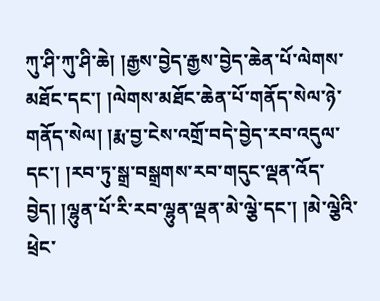ཀུ་ཤི་ཀུ་ཤི་ཆེ། །རྒྱས་བྱེད་རྒྱས་བྱེད་ཆེན་པོ་ལེགས་མཐོང་དང་། །ལེགས་མཐོང་ཆེན་པོ་གནོད་སེལ་ཉེ་གནོད་སེལ། །རྨ་བྱ་ངེས་འགྲོ་བདེ་བྱེད་རབ་འདུལ་དང་། །རབ་ཏུ་སྒྲ་བསྒྲགས་རབ་གདུང་ལྡན་འོད་བྱེད། །ལྷུན་པོ་རི་རབ་ལྷུན་ལྡན་མེ་ལྕེ་དང་། །མེ་ལྕེའི་ཕྲེང་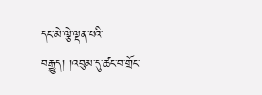དང་མེ་ལྕེ་ལྡན་པའི་བརྒྱུད། །འབུམ་དུ་ཚང་བ་གྲོང་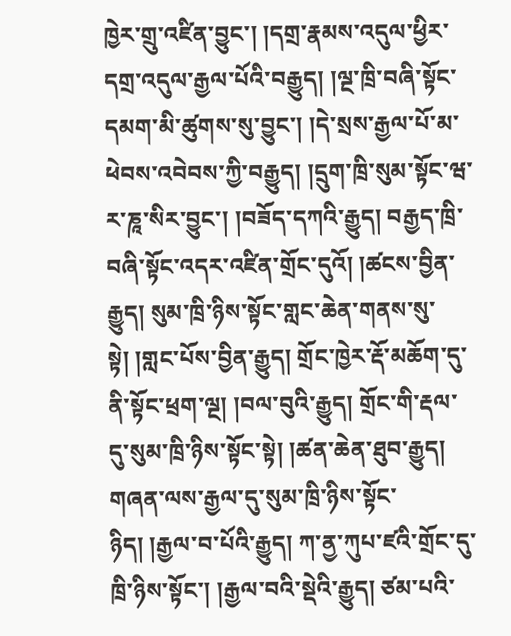ཁྱེར་གྲུ་འཛིན་བྱུང་། །དགྲ་རྣམས་འདུལ་ཕྱིར་དགྲ་འདུལ་རྒྱལ་པོའི་བརྒྱུད། །ལྔ་ཁྲི་བཞི་སྟོང་དམག་མི་ཚུགས་སུ་བྱུང་། །དེ་སྲས་རྒྱལ་པོ་མ་ཕེབས་འབེབས་ཀྱི་བརྒྱུད། །དྲུག་ཁྲི་སུམ་སྟོང་ཝ་ར་ཎཱ་སིར་བྱུང་། །བཟོད་དཀའི་རྒྱུད། བརྒྱད་ཁྲི་བཞི་སྟོང་འདར་འཛིན་གྲོང་དུའོ། །ཚངས་བྱིན་རྒྱུད། སུམ་ཁྲི་ཉིས་སྟོང་གླང་ཆེན་གནས་སུ་སྟེ། །གླང་པོས་བྱིན་རྒྱུད། གྲོང་ཁྱེར་རྡོ་མཆོག་དུ་ནི་སྟོང་ཕྲག་ལྔ། །བལ་བུའི་རྒྱུད། གྲོང་གི་རྡལ་དུ་སུམ་ཁྲི་ཉིས་སྟོང་སྟེ། །ཚན་ཆེན་ཐུབ་རྒྱུད། གཞན་ལས་རྒྱལ་དུ་སུམ་ཁྲི་ཉིས་སྟོང་ཉིད། །རྒྱལ་བ་པོའི་རྒྱུད། ཀ་ནྱ་ཀུཔ་ཛའི་གྲོང་དུ་ཁྲི་ཉིས་སྟོང་། །རྒྱལ་བའི་སྡེའི་རྒྱུད། ཙམ་པའི་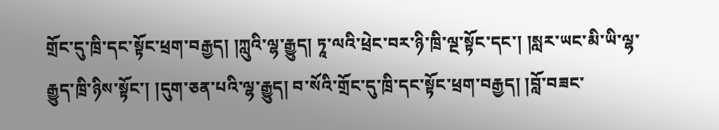གྲོང་དུ་ཁྲི་དང་སྟོང་ཕྲག་བརྒྱད། །ཀླུའི་ལྷ་རྒྱུད། ཏཱ་ལའི་ཕྲེང་བར་ཉི་ཁྲི་ལྔ་སྟོང་དང་། །སླར་ཡང་མི་ཡི་ལྷ་རྒྱུད་ཁྲི་ཉིས་སྟོང་། །དུག་ཅན་པའི་ལྷ་རྒྱུད། བ་སོའི་གྲོང་དུ་ཁྲི་དང་སྟོང་ཕྲག་བརྒྱད། །བློ་བཟང་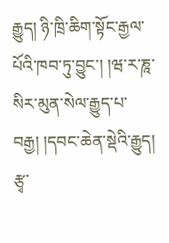རྒྱུད། ཉི་ཁྲི་ཆིག་སྟོང་རྒྱལ་པོའི་ཁབ་ཏུ་བྱུང་། །ཝ་ར་ཎཱ་སིར་མུན་སེལ་རྒྱུད་པ་བརྒྱ། །དབང་ཆེན་སྡེའི་རྒྱུད། རྩྭ་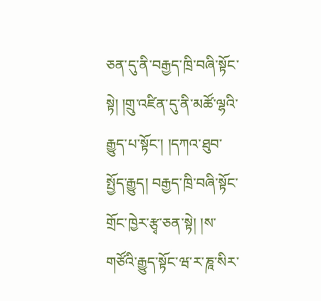ཅན་དུ་ནི་བརྒྱད་ཁྲི་བཞི་སྟོང་སྟེ། །གྲུ་འཛིན་དུ་ནི་མཚོ་ལྷའི་རྒྱུད་པ་སྟོང་། །དཀའ་ཐུབ་སྤྱོད་རྒྱུད། བརྒྱད་ཁྲི་བཞི་སྟོང་གྲོང་ཁྱེར་རྩྭ་ཅན་སྟེ། །ས་གཙོའི་རྒྱུད་སྟོང་ཝ་ར་ཎཱ་སིར་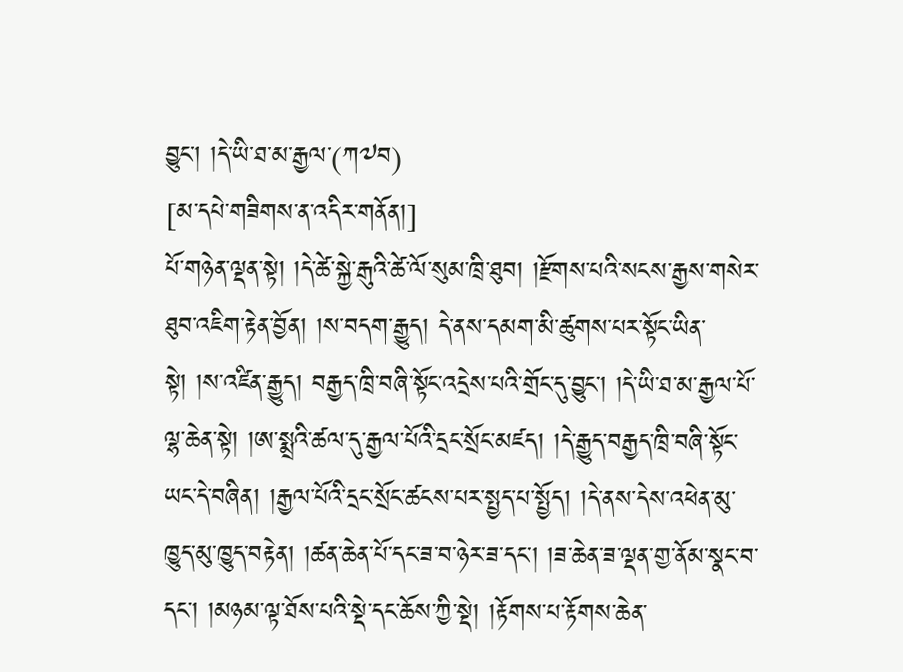བྱུང་། །དེ་ཡི་ཐ་མ་རྒྱལ་(ཀ༧བ)
[མ་དཔེ་གཟིགས་ན་འདིར་གནོན།]
པོ་གཉེན་ལྡན་སྟེ། །དེ་ཚེ་སྐྱེ་རྒུའི་ཚེ་ལོ་སུམ་ཁྲི་ཐུབ། །རྫོགས་པའི་སངས་རྒྱས་གསེར་ཐུབ་འཇིག་རྟེན་བྱོན། །ས་བདག་རྒྱུད། དེ་ནས་དམག་མི་ཚུགས་པར་སྟོང་ཡིན་སྟེ། །ས་འཛིན་རྒྱུད། བརྒྱད་ཁྲི་བཞི་སྟོང་འདྲེས་པའི་གྲོང་དུ་བྱུང་། །དེ་ཡི་ཐ་མ་རྒྱལ་པོ་ལྷ་ཆེན་སྟེ། །ཨ་སྨྲའི་ཚལ་དུ་རྒྱལ་པོའི་དྲང་སྲོང་མཛད། །དེ་རྒྱུད་བརྒྱད་ཁྲི་བཞི་སྟོང་ཡང་དེ་བཞིན། །རྒྱལ་པོའི་དྲང་སྲོང་ཚངས་པར་སྤྱད་པ་སྤྱོད། །དེ་ནས་དེས་འཕེན་མུ་ཁྱུད་མུ་ཁྱུད་བརྟེན། །ཚན་ཆེན་པོ་དང་ཟ་བ་ཉེར་ཟ་དང་། །ཟ་ཆེན་ཟ་ལྡན་གྱ་ནོམ་སྣང་བ་དང་། །མཉམ་ལྟ་ཐོས་པའི་སྡེ་དང་ཆོས་ཀྱི་སྡེ། །རྟོགས་པ་རྟོགས་ཆེན་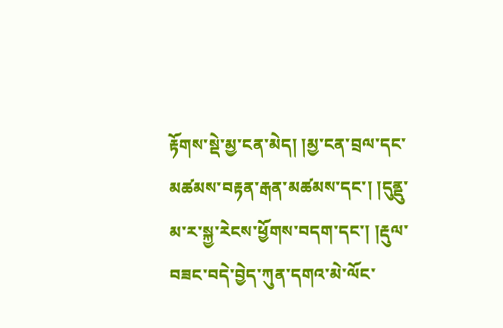རྟོགས་སྡེ་མྱ་ངན་མེད། །མྱ་ངན་བྲལ་དང་མཚམས་བརྟན་རྒན་མཚམས་དང་། །དུནྡུ་མ་ར་སྐྱ་རེངས་ཕྱོགས་བདག་དང་། །རྡུལ་བཟང་བདེ་བྱེད་ཀུན་དགའ་མེ་ལོང་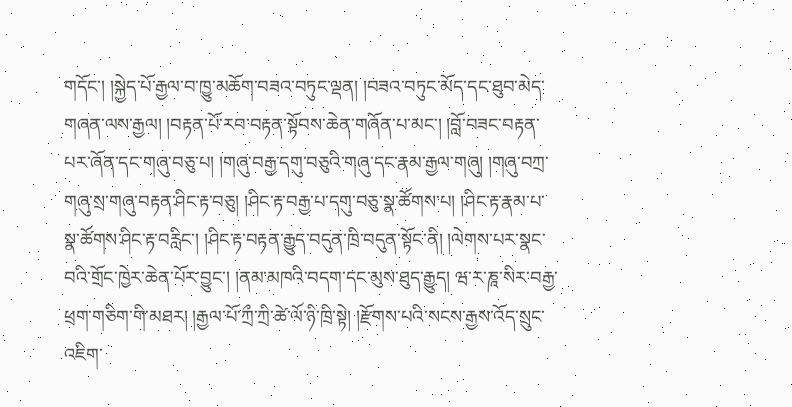གདོང་། །སྐྱེད་པོ་རྒྱལ་བ་ཁྱུ་མཆོག་བཟའ་བཏུང་ལྡན། །བཟའ་བཏུང་མོད་དང་ཐུབ་མེད་གཞན་ལས་རྒྱལ། །བརྟན་པོ་རབ་བརྟན་སྟོབས་ཆེན་གཞོན་པ་མང་། །བློ་བཟང་བརྟན་པར་ཞོན་དང་གཞུ་བཅུ་པ། །གཞུ་བརྒྱ་དགུ་བཅུའི་གཞུ་དང་རྣམ་རྒྱལ་གཞུ། །གཞུ་བཀྲ་གཞུ་སྲ་གཞུ་བརྟན་ཤིང་རྟ་བཅུ། །ཤིང་རྟ་བརྒྱ་པ་དགུ་བཅུ་སྣ་ཚོགས་པ། །ཤིང་རྟ་རྣམ་པ་སྣ་ཚོགས་ཤིང་རྟ་བརླིང་། །ཤིང་རྟ་བརྟན་རྒྱུད་བདུན་ཁྲི་བདུན་སྟོང་ནི། །ལེགས་པར་སྣང་བའི་གྲོང་ཁྱེར་ཆེན་པོར་བྱུང་། །ནམ་མཁའི་བདག་དང་མུས་ཐུད་རྒྱུད། ཝ་ར་ཎཱ་སིར་བརྒྱ་ཕྲག་གཅིག་གི་མཐར། །རྒྱལ་པོ་ཀྲྀ་ཀྲི་ཚེ་ལོ་ཉི་ཁྲི་སྟེ། །རྫོགས་པའི་སངས་རྒྱས་འོད་སྲུང་འཇིག་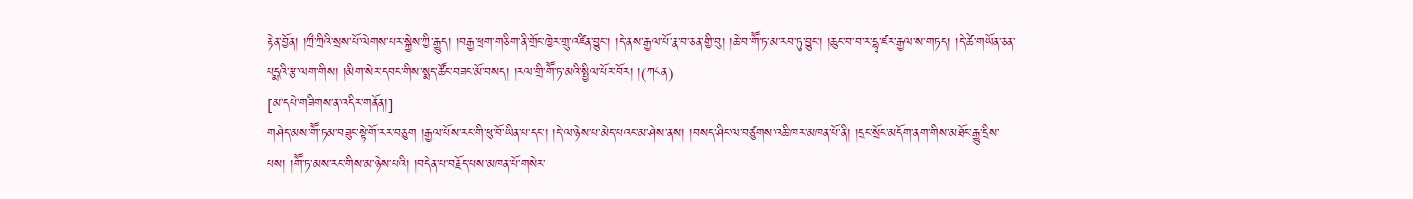རྟེན་བྱོན། །ཀྲྀ་ཀྲིའི་སྲས་པོ་ལེགས་པར་སྐྱེས་ཀྱི་རྒྱུད། །བརྒྱ་ཕྲག་གཅིག་ནི་གྲོང་ཁྱེར་གྲུ་འཛིན་བྱུང་། །དེ་ནས་རྒྱལ་པོ་རྣ་བ་ཅན་གྱི་བུ། །ཆེ་བ་གཽ་ཏ་མ་རབ་ཏུ་བྱུང་། །ཆུང་བ་བ་ར་དྷྭ་ཛར་རྒྱལ་ས་གཏད། །དེ་ཚེ་གཡོན་ཅན་པདྨའི་རྩ་ལག་གིས། །མིག་སེར་དབང་གིས་སྨད་ཚོང་བཟང་མོ་བསད། །རལ་གྲི་གཽ་ཏ་མའི་སྤྱིལ་པོར་བོར། །(ཀ༨ན)
[མ་དཔེ་གཟིགས་ན་འདིར་གནོན།]
གཤེད་མས་གཽ་ཏམ་བཟུང་སྟེ་གོ་རར་བཅུག །རྒྱལ་པོས་རང་གི་ཕུ་བོ་ཡིན་པ་དང་། །དེ་ལ་ཉེས་པ་མེད་པའང་མ་ཤེས་ནས། །བསད་ཤིང་ལ་བཙུགས་འཆི་ཁར་མཁན་པོ་ནི། །དྲང་སྲོང་མདོག་ནག་གིས་མཐོང་རྒྱུ་དྲིས་པས། །གཽ་ཏ་མས་རང་གིས་མ་ཉེས་པའི། །བདེན་པ་བརྗོད་པས་མཁན་པོ་གསེར་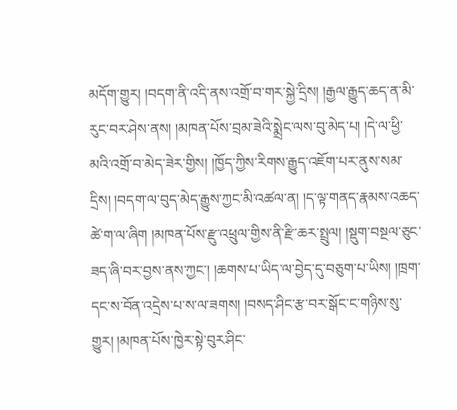མདོག་གྱུར། །བདག་ནི་འདི་ནས་འགྲོ་བ་གར་སྐྱེ་དྲིས། །རྒྱལ་རྒྱུད་ཆད་ན་མི་རུང་བར་ཤེས་ནས། །མཁན་པོས་བྲམ་ཟེའི་སྨྲེང་ལས་བུ་མེད་པ། །དེ་ལ་ཕྱི་མའི་འགྲོ་བ་མེད་ཟེར་གྱིས། །ཁྱོད་ཀྱིས་རིགས་རྒྱུད་འཇོག་པར་ནུས་སམ་དྲིས། །བདག་ལ་བུད་མེད་རྒྱུས་ཀྱང་མི་འཚལ་ན། །ད་ལྟ་གནད་རྣམས་འཆད་ཚེ་ག་ལ་ཞིག །མཁན་པོས་རྫུ་འཕྲུལ་གྱིས་ནི་རྫི་ཆར་སྤྲུལ། །སྡུག་བསྔལ་ཅུང་ཟད་ཞི་བར་བྱས་ནས་ཀྱང་། །ཆགས་པ་ཡིད་ལ་བྱེད་དུ་བཅུག་པ་ཡིས། །ཁྲག་དང་ས་བོན་འདྲེས་པ་ས་ལ་ཟགས། །བསད་ཤིང་རྩ་བར་སྒོང་ང་གཉིས་སུ་གྱུར། །མཁན་པོས་ཁྱེར་སྟེ་བུར་ཤིང་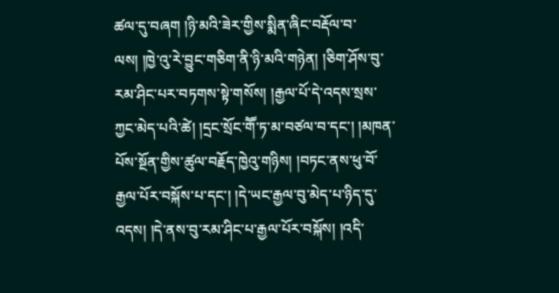ཚལ་དུ་བཞག །ཉི་མའི་ཟེར་གྱིས་སྨིན་ཞིང་བརྡོལ་བ་ལས། །ཁྱེ་འུ་རེ་བྱུང་གཅིག་ནི་ཉི་མའི་གཉེན། །ཅིག་ཤོས་བུ་རམ་ཤིང་པར་བཏགས་སྟེ་གསོས། །རྒྱལ་པོ་དེ་འདས་སྲས་ཀྱང་མེད་པའི་ཚེ། །དྲང་སྲོང་གཽ་ཏ་མ་བཙལ་བ་དང་། །མཁན་པོས་སྔོན་གྱིས་ཚུལ་བརྗོད་ཁྱེའུ་གཉིས། །བཏང་ནས་ཕུ་བོ་རྒྱལ་པོར་བསྐོས་པ་དང་། །དེ་ཡང་རྒྱལ་བུ་མེད་པ་ཉིད་དུ་འདས། །དེ་ནས་བུ་རམ་ཤིང་པ་རྒྱལ་པོར་བསྐོས། །འདི་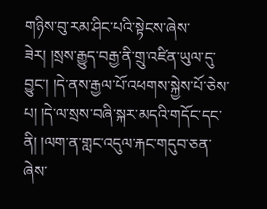གཉིས་བུ་རམ་ཤིང་པའི་སྟེངས་ཞེས་ཟེར། །སྲས་རྒྱུད་བརྒྱ་ནི་གྲུ་འཛིན་ཡུལ་དུ་བྱུང་། །དེ་ནས་རྒྱལ་པོ་འཕགས་སྐྱེས་པོ་ཅེས་པ། །དེ་ལ་སྲས་བཞི་སྐར་མདའི་གདོང་དང་ནི། །ལག་ན་གླང་འདུལ་རྐང་གདུབ་ཅན་ཞེས་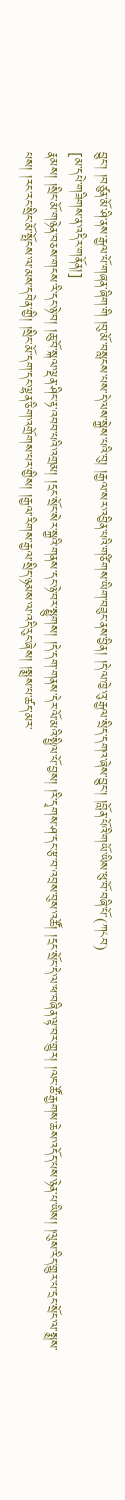བྱུང་། །བཙུན་མོ་ཤི་ནས་རྒྱལ་པོ་གཞན་ཞིག་གི །བུ་མོ་བསླངས་པས་དེ་ལས་སྐྱེས་པའི་བུ། །རྒྱལ་སར་འབྱིན་པའི་གཙིགས་ཡིག་བཟུང་ནས་བྱིན། །དེ་ལ་ཁྱེ་འུ་རྒྱལ་སྲིད་དགའ་ཞེས་བྱུང་། །བློན་པོའི་གཡོ་ཡིས་ཕུ་བོ་བཞི་པོ་(ཀ༨བ)
[མ་དཔེ་གཟིགས་ན་འདིར་གནོན།]
རྣམས། །སྲིང་མོ་གཉེན་བཅས་གངས་རི་དང་ཉེ་བ། །ཆུ་བོ་སྐལ་ལྡན་ཤིང་རྟ་འབབ་པའི་འགྲམ། །དྲང་སྲོང་སེར་སྐྱའི་གནས་དང་ཉེ་བར་སྤྱུགས། །དེ་དག་གནས་དེར་ལོ་མའི་སྤྱིལ་པོ་བྱས། །རི་དྭགས་ཤ་དང་རྩ་བ་འབྲས་བུས་འཚོ། །དྲང་སྲོང་དེ་ལ་ཕ་བཞིན་ལྟ་བར་གྱུར། །ལང་ཚོ་རྒྱགས་ཆེས་འདོད་པས་ཉེན་པ་ཡིས། །ལུས་རིད་གྱུར་པ་དྲང་སྲོང་ལ་སྨྲས་པས། །རང་རང་སྲིང་མོ་སྤོངས་ལ་མས་དབེན་གྱི། །སྲིང་མོ་དག་དང་ལྷན་ཅིག་འགྲོགས་པར་གྱིས། །རྒྱལ་རིགས་རྒྱལ་སྲིད་ཉམས་ལ་འདི་རུང་ཞེས། །སྨྲས་པ་ཚད་མར་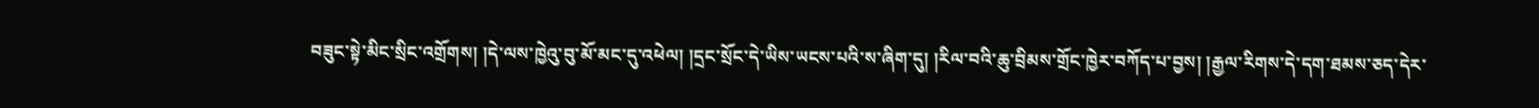བཟུང་སྟེ་མིང་སྲིང་འགྲོགས། །དེ་ལས་ཁྱེའུ་བུ་མོ་མང་དུ་འཕེལ། །དྲང་སྲོང་དེ་ཡིས་ཡངས་པའི་ས་ཞིག་དུ། །རིལ་བའི་ཆུ་བྲིམས་གྲོང་ཁྱེར་བཀོད་པ་བྱས། །རྒྱལ་རིགས་དེ་དག་ཐམས་ཅད་དེར་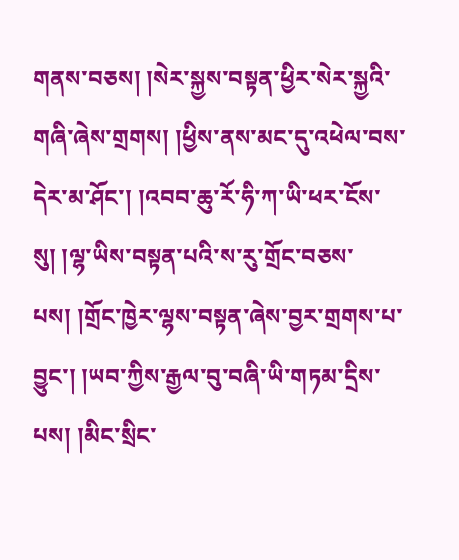གནས་བཅས། །སེར་སྐྱས་བསྟན་ཕྱིར་སེར་སྐྱའི་གཞི་ཞེས་གྲགས། །ཕྱིས་ནས་མང་དུ་འཕེལ་བས་དེར་མ་ཤོང་། །འབབ་ཆུ་རོ་ཧི་ཀ་ཡི་ཕར་ངོས་སུ། །ལྷ་ཡིས་བསྟན་པའི་ས་རུ་གྲོང་བཅས་པས། །གྲོང་ཁྱེར་ལྷས་བསྟན་ཞེས་བྱར་གྲགས་པ་བྱུང་། །ཡབ་ཀྱིས་རྒྱལ་བུ་བཞི་ཡི་གཏམ་དྲིས་པས། །མིང་སྲིང་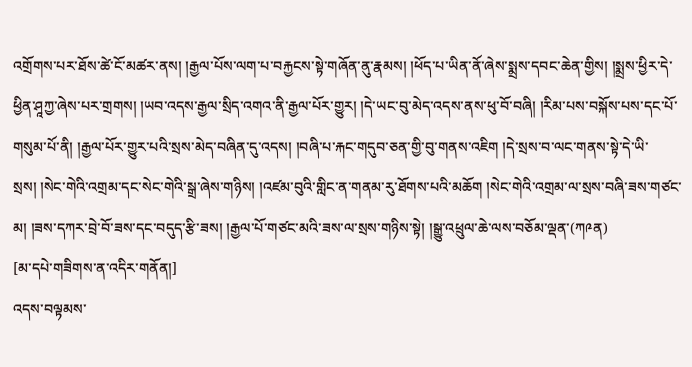འགྲོགས་པར་ཐོས་ཚེ་ངོ་མཚར་ནས། །རྒྱལ་པོས་ལག་པ་བརྐྱངས་སྟེ་གཞོན་ནུ་རྣམས། །ཕོད་པ་ཡིན་ནོ་ཞེས་སྨྲས་དབང་ཆེན་གྱིས། །སྨྲས་ཕྱིར་དེ་ཕྱིན་ཤཱཀྱ་ཞེས་པར་གྲགས། །ཡབ་འདས་རྒྱལ་སྲིད་འགའ་ནི་རྒྱལ་པོར་གྱུར། །དེ་ཡང་བུ་མེད་འདས་ནས་ཕུ་བོ་བཞི། །རིམ་པས་བསྐོས་པས་དང་པོ་གསུམ་པོ་ནི། །རྒྱལ་པོར་གྱུར་པའི་སྲས་མེད་བཞིན་དུ་འདས། །བཞི་པ་རྐང་གདུབ་ཅན་གྱི་བུ་གནས་འཇིག །དེ་སྲས་བ་ལང་གནས་སྟེ་དེ་ཡི་སྲས། །སེང་གེའི་འགྲམ་དང་སེང་གེའི་སྒྲ་ཞེས་གཉིས། །འཛམ་བུའི་གླིང་ན་གནམ་རུ་ཐོགས་པའི་མཆོག །སེང་གེའི་འགྲམ་ལ་སྲས་བཞི་ཟས་གཙང་མ། །ཟས་དཀར་བྲེ་བོ་ཟས་དང་བདུད་རྩི་ཟས། །རྒྱལ་པོ་གཙང་མའི་ཟས་ལ་སྲས་གཉིས་སྟེ། །སྒྱུ་འཕྲུལ་ཆེ་ལས་བཅོམ་ལྡན་(ཀ༩ན)
[མ་དཔེ་གཟིགས་ན་འདིར་གནོན།]
འདས་བལྟམས་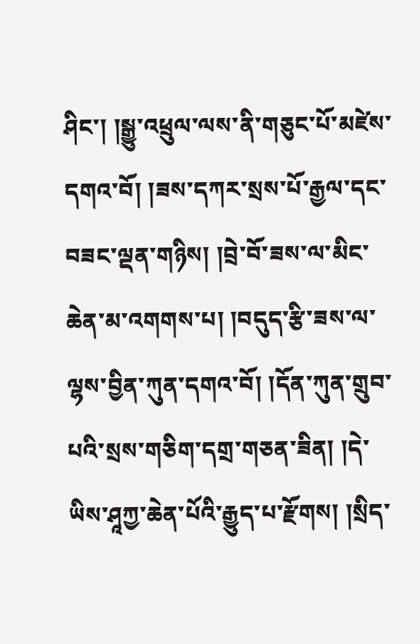ཤིང་། །སྒྱུ་འཕྲུལ་ལས་ནི་གཅུང་པོ་མཛེས་དགའ་བོ། །ཟས་དཀར་སྲས་པོ་རྒྱལ་དང་བཟང་ལྡན་གཉིས། །བྲེ་བོ་ཟས་ལ་མིང་ཆེན་མ་འགགས་པ། །བདུད་རྩི་ཟས་ལ་ལྷས་བྱིན་ཀུན་དགའ་བོ། །དོན་ཀུན་གྲུབ་པའི་སྲས་གཅིག་དགྲ་གཅན་ཟིན། །དེ་ཡིས་ཤཱཀྱ་ཆེན་པོའི་རྒྱུད་པ་རྫོགས། །སྲིད་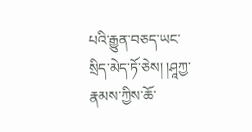པའི་རྒྱུན་བཅད་ཡང་སྲིད་མེད་ཏོ་ཅེས། །ཤཱཀྱ་རྣམས་ཀྱིས་ཆོ་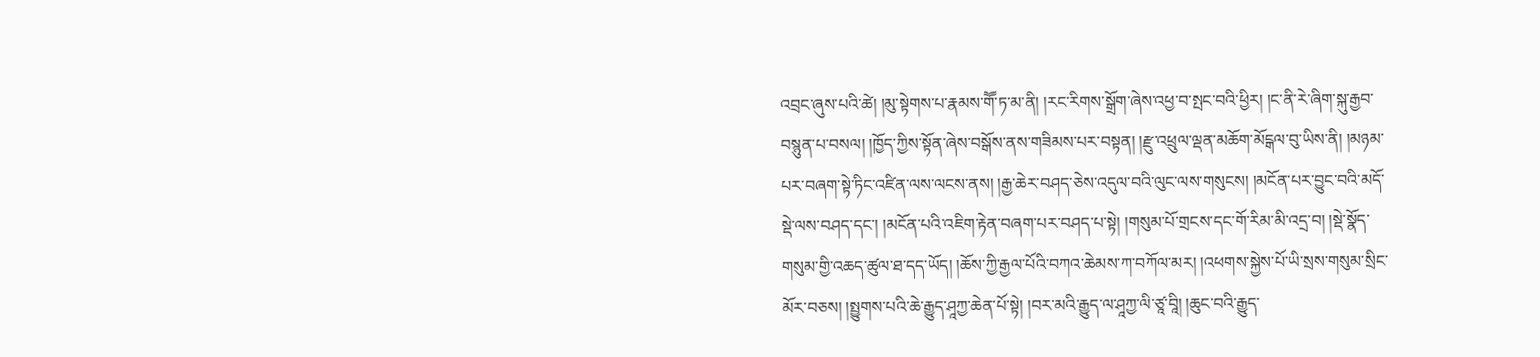འབྲང་ཞུས་པའི་ཚེ། །མུ་སྟེགས་པ་རྣམས་གཽ་ཏ་མ་ནི། །རང་རིགས་སྒྲོག་ཞེས་འཕྱ་བ་སྤང་བའི་ཕྱིར། །ང་ནི་རེ་ཞིག་སྐུ་རྒྱབ་བསྙུན་པ་བསལ། །ཁྱོད་ཀྱིས་སྟོན་ཞེས་བསྒོས་ནས་གཟིམས་པར་བསྟན། །རྫུ་འཕྲུལ་ལྡན་མཆོག་མོངྒལ་བུ་ཡིས་ནི། །མཉམ་པར་བཞག་སྟེ་ཏིང་འཛིན་ལས་ལངས་ནས། །རྒྱ་ཆེར་བཤད་ཅེས་འདུལ་བའི་ལུང་ལས་གསུངས། །མངོན་པར་བྱུང་བའི་མདོ་སྡེ་ལས་བཤད་དང་། །མངོན་པའི་འཇིག་རྟེན་བཞག་པར་བཤད་པ་སྟེ། །གསུམ་པོ་གྲངས་དང་གོ་རིམ་མི་འདྲ་བ། །སྡེ་སྣོད་གསུམ་གྱི་འཆད་ཚུལ་ཐ་དད་ཡོད། །ཆོས་ཀྱི་རྒྱལ་པོའི་བཀའ་ཆེམས་ཀ་བཀོལ་མར། །འཕགས་སྐྱེས་པོ་ཡི་སྲས་གསུམ་སྲིང་མོར་བཅས། །སྤྱུགས་པའི་ཆེ་རྒྱུད་ཤཱཀྱ་ཆེན་པོ་སྟེ། །བར་མའི་རྒྱུད་ལ་ཤཱཀྱ་ལི་ཙཱ་བཱི། །ཆུང་བའི་རྒྱུད་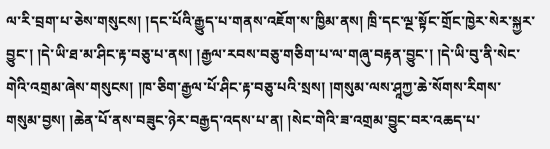ལ་རི་བྲག་པ་ཅེས་གསུངས། །དང་པོའི་རྒྱུད་པ་གནས་འཇོག་ས་ཁྱིམ་ནས། ཁྲི་དང་ལྔ་སྟོང་གྲོང་ཁྱེར་སེར་སྐྱར་བྱུང་། །དེ་ཡི་ཐ་མ་ཤིང་རྟ་བཅུ་པ་ནས། །རྒྱལ་རབས་བཅུ་གཅིག་པ་ལ་གཞུ་བརྟན་བྱུང་། །དེ་ཡི་བུ་ནི་སེང་གེའི་འགྲམ་ཞེས་གསུངས། །ཁ་ཅིག་རྒྱལ་པོ་ཤིང་རྟ་བཅུ་པའི་སྲས། །གསུམ་ལས་ཤཱཀྱ་ཆེ་སོགས་རིགས་གསུམ་བྱས། །ཆེན་པོ་ནས་བཟུང་ཉེར་བརྒྱད་འདས་པ་ན། །སེང་གེའི་ཟ་འགྲམ་བྱུང་བར་འཆད་པ་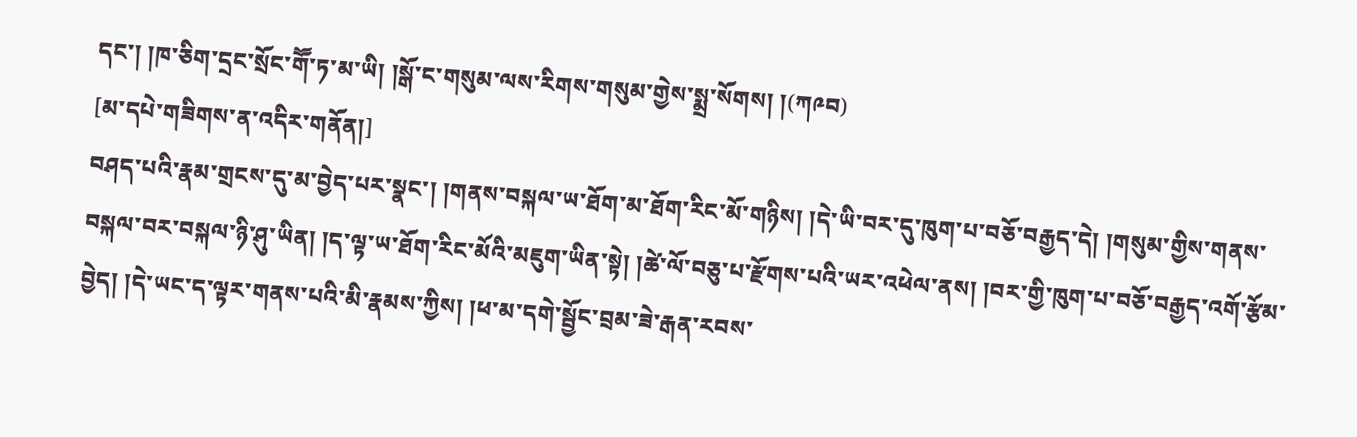དང་། །ཁ་ཅིག་དྲང་སྲོང་གཽ་ཏ་མ་ཡི། །སྒོ་ང་གསུམ་ལས་རིགས་གསུམ་གྱེས་སྨྲ་སོགས། །(ཀ༩བ)
[མ་དཔེ་གཟིགས་ན་འདིར་གནོན།]
བཤད་པའི་རྣམ་གྲངས་དུ་མ་བྱེད་པར་སྣང་། །གནས་བསྐལ་ཡ་ཐོག་མ་ཐོག་རིང་མོ་གཉིས། །དེ་ཡི་བར་དུ་ཁུག་པ་བཅོ་བརྒྱད་དེ། །གསུམ་གྱིས་གནས་བསྐལ་བར་བསྐལ་ཉི་ཤུ་ཡིན། །ད་ལྟ་ཡ་ཐོག་རིང་མོའི་མཇུག་ཡིན་སྟེ། །ཚེ་ལོ་བཅུ་པ་རྫོགས་པའི་ཡར་འཕེལ་ནས། །བར་གྱི་ཁུག་པ་བཅོ་བརྒྱད་འགོ་རྩོམ་བྱེད། །དེ་ཡང་ད་ལྟར་གནས་པའི་མི་རྣམས་ཀྱིས། །ཕ་མ་དགེ་སྦྱོང་བྲམ་ཟེ་རྒན་རབས་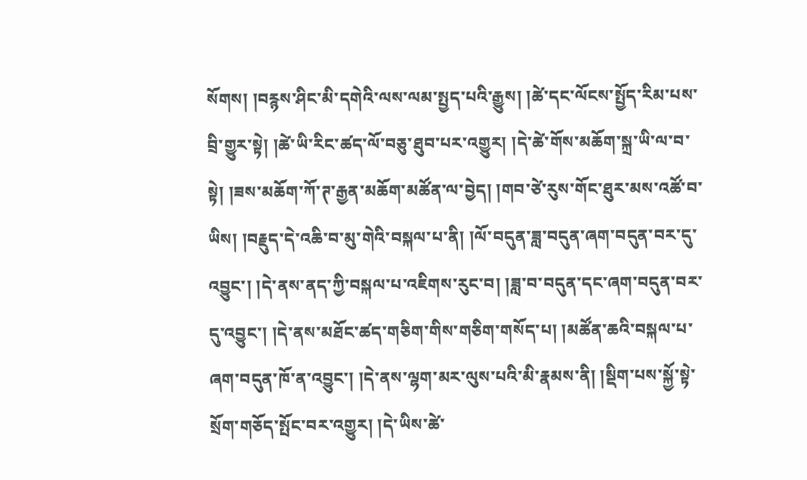སོགས། །བརྙས་ཤིང་མི་དགེའི་ལས་ལམ་སྤྱད་པའི་རྒྱུས། །ཚེ་དང་ལོངས་སྤྱོད་རིམ་པས་བྲི་གྱུར་སྟེ། །ཚེ་ཡི་རིང་ཚད་ལོ་བཅུ་ཐུབ་པར་འགྱུར། །དེ་ཚེ་གོས་མཆོག་སྐྲ་ཡི་ལ་བ་སྟེ། །ཟས་མཆོག་ཀོ་ཊ་རྒྱན་མཆོག་མཚོན་ལ་བྱེད། །གབ་ཙེ་རུས་གོང་ཐུར་མས་འཚོ་བ་ཡིས། །བརྗུད་དེ་འཆི་བ་མུ་གེའི་བསྐལ་པ་ནི། །ལོ་བདུན་ཟླ་བདུན་ཞག་བདུན་བར་དུ་འབྱུང་། །དེ་ནས་ནད་ཀྱི་བསྐལ་པ་འཇིགས་རུང་བ། །ཟླ་བ་བདུན་དང་ཞག་བདུན་བར་དུ་འབྱུང་། །དེ་ནས་མཐོང་ཚད་གཅིག་གིས་གཅིག་གསོད་པ། །མཚོན་ཆའི་བསྐལ་པ་ཞག་བདུན་ཁོ་ན་འབྱུང་། །དེ་ནས་ལྷག་མར་ལུས་པའི་མི་རྣམས་ནི། །སྡིག་པས་སྐྱོ་སྟེ་སྲོག་གཅོད་སྤོང་བར་འགྱུར། །དེ་ཡིས་ཚེ་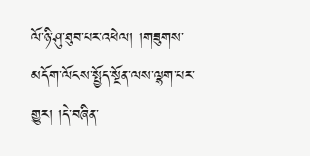ལོ་ཉི་ཤུ་ཐུབ་པར་འཕེལ། །གཟུགས་མདོག་ལོངས་སྤྱོད་སྔོན་ལས་ལྷག་པར་གྱུར། །དེ་བཞིན་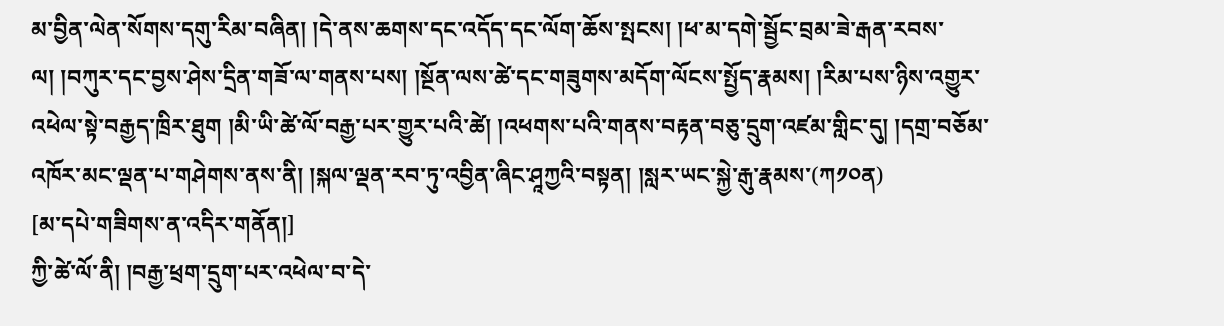མ་བྱིན་ལེན་སོགས་དགུ་རིམ་བཞིན། །དེ་ནས་ཆགས་དང་འདོད་དང་ལོག་ཆོས་སྤངས། །ཕ་མ་དགེ་སྦྱོང་བྲམ་ཟེ་རྒན་རབས་ལ། །བཀུར་དང་བྱས་ཤེས་དྲིན་གཟོ་ལ་གནས་པས། །སྔོན་ལས་ཚེ་དང་གཟུགས་མདོག་ལོངས་སྤྱོད་རྣམས། །རིམ་པས་ཉིས་འགྱུར་འཕེལ་སྟེ་བརྒྱད་ཁྲིར་ཐུག །མི་ཡི་ཚེ་ལོ་བརྒྱ་པར་གྱུར་པའི་ཚེ། །འཕགས་པའི་གནས་བརྟན་བཅུ་དྲུག་འཛམ་གླིང་དུ། །དགྲ་བཅོམ་འཁོར་མང་ལྡན་པ་གཤེགས་ནས་ནི། །སྐལ་ལྡན་རབ་ཏུ་འབྱིན་ཞིང་ཤཱཀྱའི་བསྟན། །སླར་ཡང་སྐྱེ་རྒུ་རྣམས་(ཀ༡༠ན)
[མ་དཔེ་གཟིགས་ན་འདིར་གནོན།]
ཀྱི་ཚེ་ལོ་ནི། །བརྒྱ་ཕྲག་དྲུག་པར་འཕེལ་བ་དེ་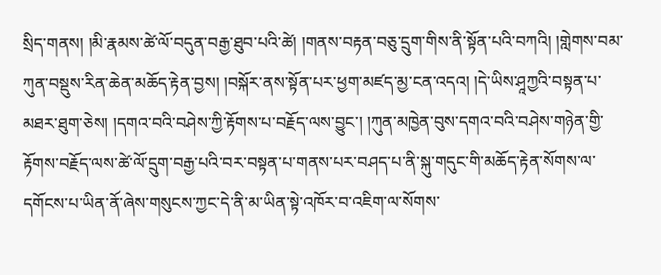སྲིད་གནས། །མི་རྣམས་ཚེ་ལོ་བདུན་བརྒྱ་ཐུབ་པའི་ཚེ། །གནས་བརྟན་བཅུ་དྲུག་གིས་ནི་སྟོན་པའི་བཀའི། །གླེགས་བམ་ཀུན་བསྡུས་རིན་ཆེན་མཆོད་རྟེན་བྱས། །བསྐོར་ནས་སྟོན་པར་ཕྱག་མཛད་མྱ་ངན་འདའ། །དེ་ཡིས་ཤཱཀྱའི་བསྟན་པ་མཐར་ཐུག་ཅེས། །དགའ་བའི་བཤེས་ཀྱི་རྟོགས་པ་བརྗོད་ལས་བྱུང་། །ཀུན་མཁྱེན་བུས་དགའ་བའི་བཤེས་གཉེན་གྱི་རྟོགས་བརྗོད་ལས་ཚེ་ལོ་དྲུག་བརྒྱ་པའི་བར་བསྟན་པ་གནས་པར་བཤད་པ་ནི་སྐུ་གདུང་གི་མཆོད་རྟེན་སོགས་ལ་དགོངས་པ་ཡིན་ནོ་ཞེས་གསུངས་ཀྱང་དེ་ནི་མ་ཡིན་སྟེ་འཁོར་བ་འཇིག་ལ་སོགས་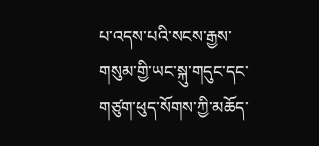པ་འདས་པའི་སངས་རྒྱས་གསུམ་གྱི་ཡང་སྐུ་གདུང་དང་གཙུག་ཕུད་སོགས་ཀྱི་མཆོད་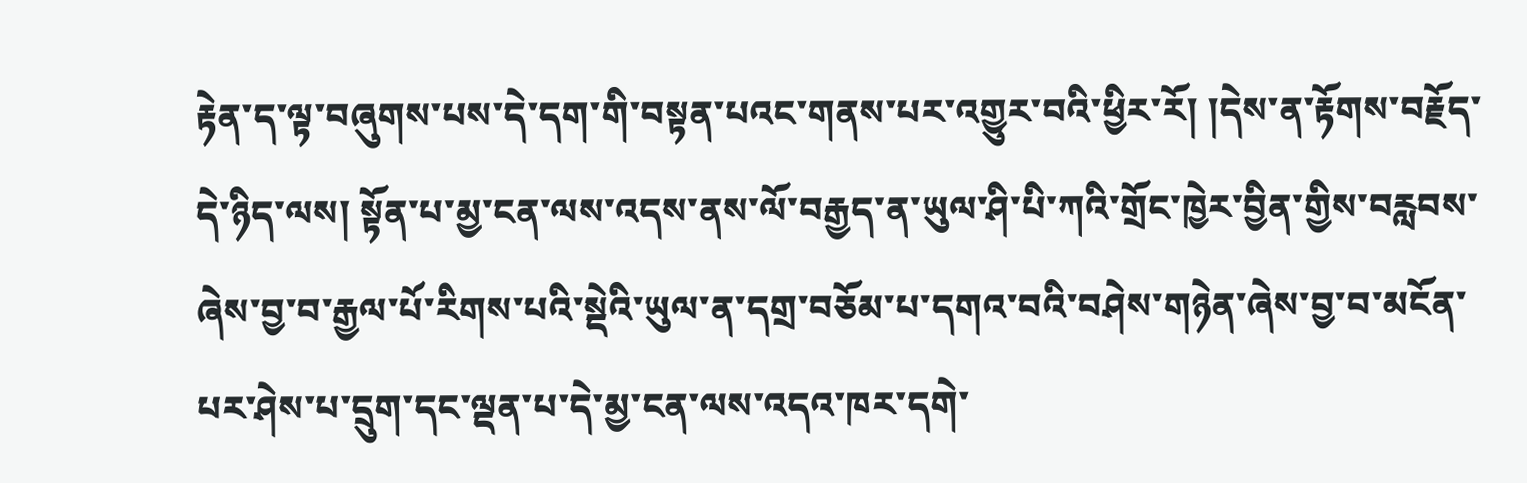རྟེན་ད་ལྟ་བཞུགས་པས་དེ་དག་གི་བསྟན་པའང་གནས་པར་འགྱུར་བའི་ཕྱིར་རོ། །དེས་ན་རྟོགས་བརྗོད་དེ་ཉིད་ལས། སྟོན་པ་མྱ་ངན་ལས་འདས་ནས་ལོ་བརྒྱད་ན་ཡུལ་ཤི་པི་ཀའི་གྲོང་ཁྱེར་བྱིན་གྱིས་བརླབས་ཞེས་བྱ་བ་རྒྱལ་པོ་རིགས་པའི་སྡེའི་ཡུལ་ན་དགྲ་བཅོམ་པ་དགའ་བའི་བཤེས་གཉེན་ཞེས་བྱ་བ་མངོན་པར་ཤེས་པ་དྲུག་དང་ལྡན་པ་དེ་མྱ་ངན་ལས་འདའ་ཁར་དགེ་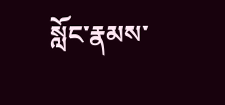སློང་རྣམས་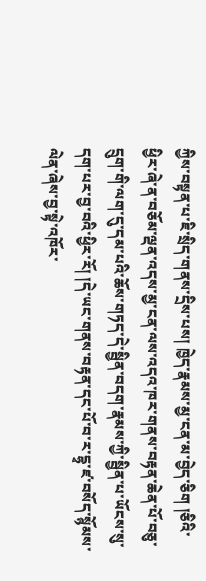ཀྱིས་བསྟན་པ་ཇི་སྲིད་གནས་དྲིས་པས། ཁྱེད་རྣམས་མྱ་ངན་མ་བྱེད་ཅིག །ཅིའི་ཕྱིར་ཞེ་ན་བཅོམ་ལྡན་འདས་མྱ་ངན་ལས་འདའ་ཁར་གནས་བརྟན་ཆེན་པོ་བཅུ་དྲུག་གི་ལག་དུ་དམ་པའི་ཆོས་གཏད་དེ་སྦྱིན་བདག་རྣམས་ཀྱི་སྦྱིན་པ་ཡོངས་སུ་དག་པར་བྱ་བའི་ཕྱིར་རོ། །དེ་ཡང་གནས་བརྟན་དང་པོ་བ་ར་དྷྭ་ཛ་བསོད་སྙོམས་ལེན་ཞེས་བྱ་སྟེ་འཁོར་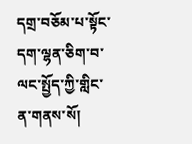དགྲ་བཅོམ་པ་སྟོང་དག་ལྷན་ཅིག་བ་ལང་སྤྱོད་ཀྱི་གླིང་ན་གནས་སོ།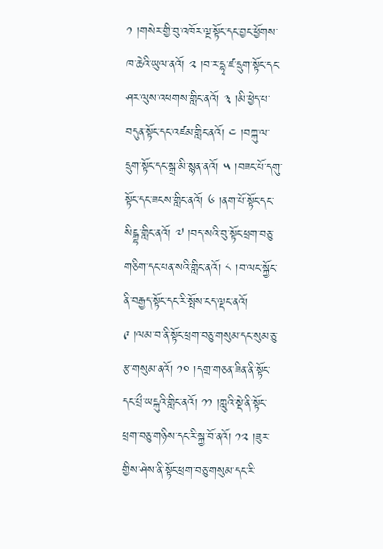༡ །གསེར་གྱི་བུ་འཁོར་ལྔ་སྟོང་དང་བྱང་ཕྱོགས་ཁ་ཆེའི་ཡུལ་ནའོ། ༢ །བ་ར་དྷྭ་ཛ་དྲུག་སྟོང་དང་ཤར་ལུས་འཕགས་གླིང་ནའོ། ༣ །མི་ཕྱེད་པ་བདུན་སྟོང་དང་འཛམ་གླིང་ནའོ། ༤ །བཀྐུ་ལ་དྲུག་སྟོང་དང་སྒྲ་མི་སྙན་ནའོ། ༥ །བཟང་པོ་དགུ་སྟོང་དང་ཟངས་གླིང་ནའོ། ༦ །ནག་པོ་སྟོང་དང་སིངྒྷ་གླིང་ནའོ། ༧ །བད་སའི་བུ་སྟོང་ཕྲག་བཅུ་གཅིག་དང་པན་སའི་གླིང་ནའོ། ༨ །བ་ལང་སྐྱོང་ནི་བརྒྱད་སྟོང་དང་རི་སྤོས་ངད་ལྡང་ནའོ། ༩ །ལམ་བ་ནི་སྟོང་ཕྲག་བཅུ་གསུམ་དང་སུམ་ཅུ་རྩ་གསུམ་ནའོ། ༡༠ །དགྲ་གཅན་ཟིན་ནི་སྟོང་དང་པྲྀ་ཡངྐུའི་གླིང་ནའོ། ༡༡ །ཀླུའི་སྡེ་ནི་སྟོང་ཕྲག་བཅུ་གཉིས་དང་རི་སྐྱ་བོ་ནའོ། ༡༢ །ཟུར་གྱིས་ཤེས་ནི་སྟོང་ཕྲག་བཅུ་གསུམ་དང་རི་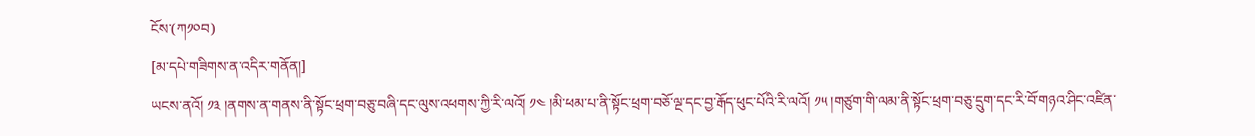ངོས་(ཀ༡༠བ)
[མ་དཔེ་གཟིགས་ན་འདིར་གནོན།]
ཡངས་ནའོ། ༡༣ །ནགས་ན་གནས་ནི་སྟོང་ཕྲག་བཅུ་བཞི་དང་ལུས་འཕགས་ཀྱི་རི་ལའོ། ༡༤ །མི་ཕམ་པ་ནི་སྟོང་ཕྲག་བཅོ་ལྔ་དང་བྱ་རྒོད་ཕུང་པོའི་རི་ལའོ། ༡༥ །གཙུག་གི་ལམ་ནི་སྟོང་ཕྲག་བཅུ་དྲུག་དང་རི་བོ་གཉའ་ཤིང་འཛིན་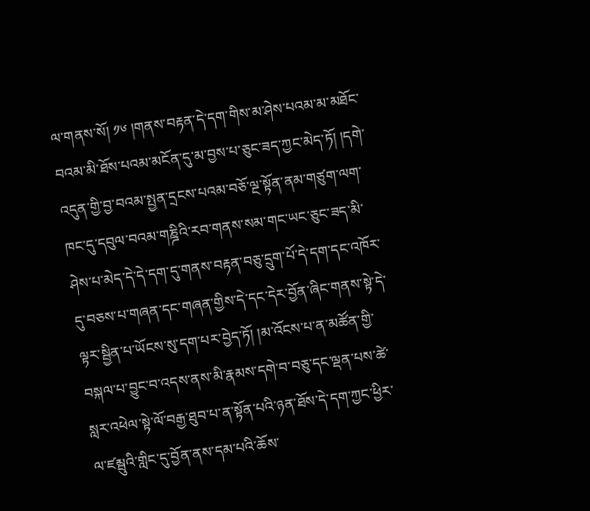ལ་གནས་སོ། ༡༦ །གནས་བརྟན་དེ་དག་གིས་མ་ཤེས་པའམ་མ་མཐོང་བའམ་མི་ཐོས་པའམ་མངོན་དུ་མ་བྱས་པ་ཅུང་ཟད་ཀྱང་མེད་ཏོ། །དགེ་འདུན་གྱི་བྱ་བའམ་སྤྱན་དྲངས་པའམ་བཅོ་ལྔ་སྟོན་ནམ་གཙུག་ལག་ཁང་དུ་དབུལ་བའམ་གཎྜིའི་རབ་གནས་སམ་གང་ཡང་ཅུང་ཟད་མི་ཤེས་པ་མེད་དེ་དེ་དག་དུ་གནས་བརྟན་བཅུ་དྲུག་པོ་དེ་དག་དང་འཁོར་དུ་བཅས་པ་གཞན་དང་གཞན་གྱིས་དེ་དང་དེར་བྱོན་ཞིང་གནས་སྟེ་དེ་ལྟར་སྦྱིན་པ་ཡོངས་སུ་དག་པར་བྱེད་ཏོ། །མ་འོངས་པ་ན་མཚོན་གྱི་བསྐལ་པ་བྱུང་བ་འདས་ནས་མི་རྣམས་དགེ་བ་བཅུ་དང་ལྡན་པས་ཚེ་སླར་འཕེལ་སྟེ་ལོ་བརྒྱ་ཐུབ་པ་ན་སྟོན་པའི་ཉན་ཐོས་དེ་དག་ཀྱང་ཕྱིར་ལ་ཛམྦུའི་གླིང་དུ་བྱོན་ནས་དམ་པའི་ཆོས་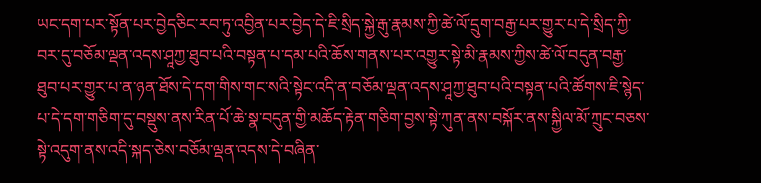ཡང་དག་པར་སྟོན་པར་བྱེདཅིང་རབ་ཏུ་འབྱིན་པར་བྱེད་དེ་ཇི་སྲིད་སྐྱེ་རྒུ་རྣམས་ཀྱི་ཚེ་ལོ་དྲུག་བརྒྱ་པར་གྱུར་པ་དེ་སྲིད་ཀྱི་བར་དུ་བཅོམ་ལྡན་འདས་ཤཱཀྱ་ཐུབ་པའི་བསྟན་པ་དམ་པའི་ཆོས་གནས་པར་འགྱུར་སྟེ་མི་རྣམས་ཀྱིས་ཚེ་ལོ་བདུན་བརྒྱ་ཐུབ་པར་གྱུར་པ་ན་ཉན་ཐོས་དེ་དག་གིས་གང་སའི་སྟེང་འདི་ན་བཅོམ་ལྡན་འདས་ཤཱཀྱ་ཐུབ་པའི་བསྟན་པའི་ཚོགས་ཇི་སྙེད་པ་དེ་དག་གཅིག་དུ་བསྡུས་ནས་རིན་པོ་ཆེ་སྣ་བདུན་གྱི་མཆོད་རྟེན་གཅིག་བྱས་སྟེ་ཀུན་ནས་བསྐོར་ནས་སྐྱིལ་མོ་ཀྲུང་བཅས་སྟེ་འདུག་ནས་འདི་སྐད་ཅེས་བཅོམ་ལྡན་འདས་དེ་བཞིན་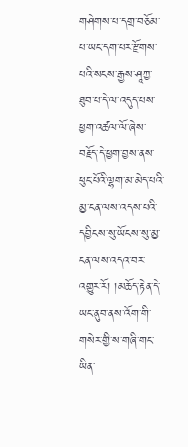གཤེགས་པ་དགྲ་བཅོམ་པ་ཡང་དག་པར་རྫོགས་པའི་སངས་རྒྱས་ཤཱཀྱ་ཐུབ་པ་དེ་ལ་འདུད་པས་ཕྱག་འཚལ་ལོ་ཞེས་བརྗོད་དེ་ཕྱག་བྱས་ནས་ཕུང་པོའི་ལྷག་མ་མེད་པའི་མྱ་ངན་ལས་འདས་པའི་དབྱིངས་སུ་ཡོངས་སུ་མྱ་ངན་ལས་འདའ་བར་འགྱུར་རོ། །མཆོད་རྟེན་དེ་ཡང་ནུབ་ནས་འོག་གི་གསེར་གྱི་ས་གཞི་གང་ཡིན་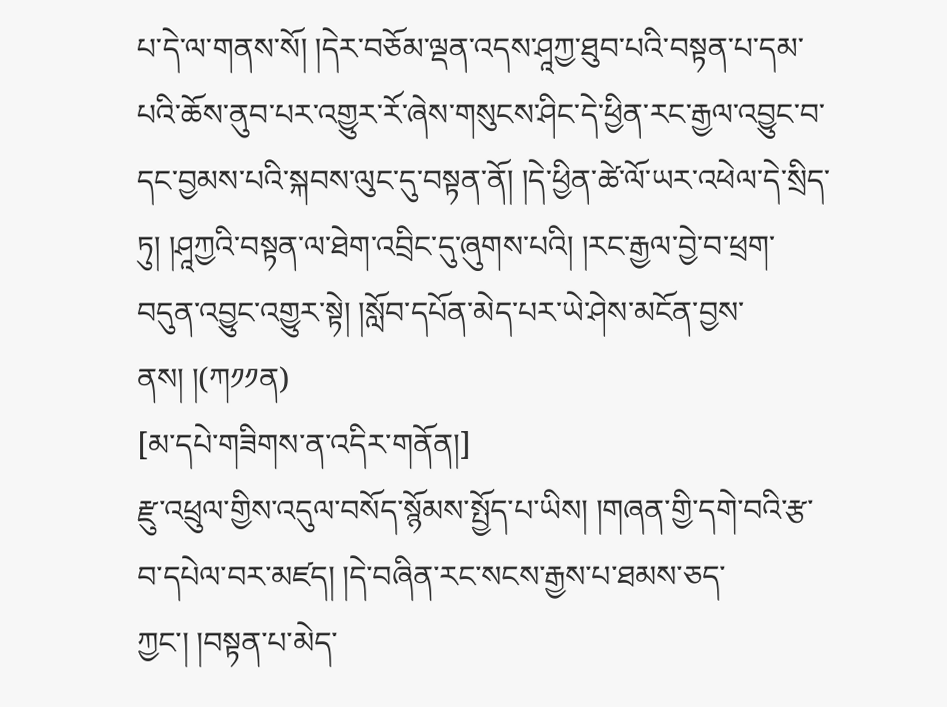པ་དེ་ལ་གནས་སོ། །དེར་བཅོམ་ལྡན་འདས་ཤཱཀྱ་ཐུབ་པའི་བསྟན་པ་དམ་པའི་ཆོས་ནུབ་པར་འགྱུར་རོ་ཞེས་གསུངས་ཤིང་དེ་ཕྱིན་རང་རྒྱལ་འབྱུང་བ་དང་བྱམས་པའི་སྐབས་ལུང་དུ་བསྟན་ནོ། །དེ་ཕྱིན་ཚེ་ལོ་ཡར་འཕེལ་དེ་སྲིད་ཏུ། །ཤཱཀྱའི་བསྟན་ལ་ཐེག་འབྲིང་དུ་ཞུགས་པའི། །རང་རྒྱལ་བྱེ་བ་ཕྲག་བདུན་འབྱུང་འགྱུར་སྟེ། །སློབ་དཔོན་མེད་པར་ཡེ་ཤེས་མངོན་བྱས་ནས། །(ཀ༡༡ན)
[མ་དཔེ་གཟིགས་ན་འདིར་གནོན།]
རྫུ་འཕྲུལ་གྱིས་འདུལ་བསོད་སྙོམས་སྤྱོད་པ་ཡིས། །གཞན་གྱི་དགེ་བའི་རྩ་བ་དཔེལ་བར་མཛད། །དེ་བཞིན་རང་སངས་རྒྱས་པ་ཐམས་ཅད་ཀྱང་། །བསྟན་པ་མེད་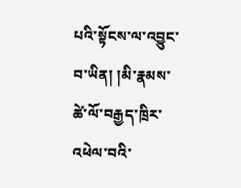པའི་སྟོངས་ལ་འབྱུང་བ་ཡིན། །མི་རྣམས་ཚེ་ལོ་བརྒྱད་ཁྲིར་འཕེལ་བའི་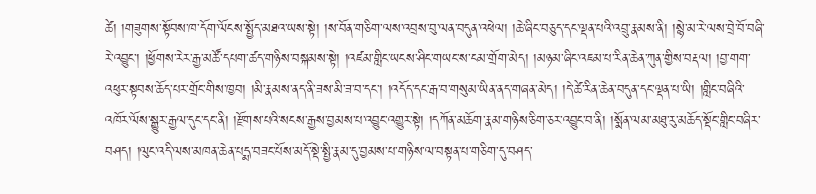ཚེ། །གཟུགས་སྟོབས་ཁ་དོག་ལོངས་སྤྱོད་མཐའ་ཡས་སྟེ། །ས་བོན་གཅིག་ལས་འབྲས་བུ་ལན་བདུན་འཕེལ། །ཆེ་ཞིང་བཅུད་དང་ལྡན་པའི་འབྲུ་རྣམས་ནི། །སྙེ་མ་རེ་ལས་བྲེ་བོ་བཞི་རེ་འབྱུང་། །ཕྱོགས་རེར་རྒྱ་མཚོ་དཔག་ཚད་གཉིས་བསྐམས་སྟེ། །འཛམ་གླིང་ཡངས་ཤིང་གཡང་ས་ངམ་གྲོག་མེད། །མཉམ་ཞིང་འཇམ་པ་རིན་ཆེན་ཀུན་གྱིས་བརྡལ། །བྱ་གག་འཕུར་སྟབས་ཆོད་པར་གྲོང་གིས་ཁྱབ། །མི་རྣམས་ནད་ནི་ཟས་མི་ཟ་བ་དང་། །འདོད་དང་རྒ་བ་གསུམ་ཡིན་ནད་གཞན་མེད། །དེ་ཚེ་རིན་ཆེན་བདུན་དང་ལྡན་པ་ཡི། །གླིང་བཞིའི་འཁོར་ལོས་སྒྱུར་རྒྱལ་དུང་དང་ནི། །རྫོགས་པའི་སངས་རྒྱས་བྱམས་པ་འབྱུང་འགྱུར་སྟེ། །དཀོན་མཆོག་རྣམ་གཉིས་ཅིག་ཅར་འབྱུང་བ་ནི། །སྨོན་ལམ་མཐུ་རུ་མཆོད་སྡོང་གླིང་བཞིར་བཤད། །ལུང་འདི་ལས་མཁན་ཆེན་པདྨ་བཟང་པོས་མདོ་སྡེ་སྤྱི་རྣམ་དུ་བྱམས་པ་གཉིས་ལ་བསྟན་པ་གཅིག་དུ་བཤད་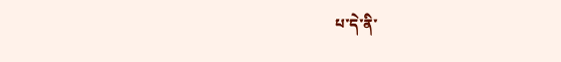པ་དེ་ནི་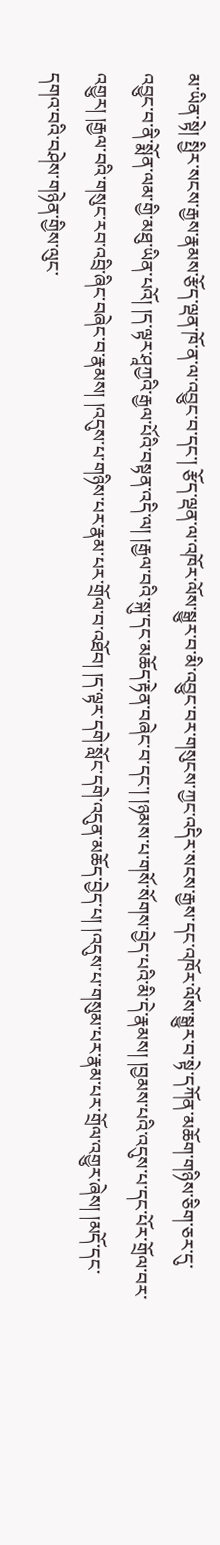མ་ཡིན་སྟེ། སྤྱིར་སངས་རྒྱས་རྣམས་རྩོད་ལྡན་ཁོ་ན་ལ་འབྱུང་བ་དང་། རྩོད་ལྡན་ལ་འཁོར་ལོས་སྒྱུར་བ་མི་འབྱུང་བར་གསུངས་ཀྱང་འདིར་སངས་རྒྱས་དང་འཁོར་ལོས་སྒྱུར་བ་སྟེ་དཀོན་མཆོག་གཉིས་ཅིག་ཅར་དུ་འབྱུང་བ་ནི་སྨོན་ལམ་གྱི་མཐུ་ཡིན་པའོ། །ད་ལྟར་ཤཱཀྱའི་རྒྱལ་པོའི་བསྟན་འདི་ལ། །རྒྱལ་བའི་སྐུ་དང་མཆོད་རྟེན་བཞེང་བ་དང་། །ཉམས་པ་གསོ་སོགས་བྱེད་པའི་མི་དེ་རྣམས། །བྱམས་པའི་འདུས་པ་དང་པོར་གྲོལ་བར་འགྱུར། །རྒྱལ་བའི་གསུང་རབ་འབྲི་ཞིང་བཞེང་བ་རྣམས། །འདུས་པ་གཉིས་པར་རྣམ་པར་གྲོལ་བ་འཐོབ། །ད་ལྟར་དགེ་སློང་དགེ་འདུན་མཆོད་བྱེད་པ། །འདུས་པ་གསུམ་པར་རྣམ་པར་གྲོལ་འགྱུར་ཞེས། །མདོ་དང་དགའ་བའི་བཤེས་གཉེན་གྱིས་ལུང་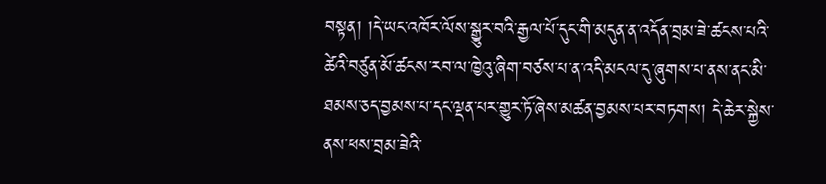བསྟན། །དེ་ཡང་འཁོར་ལོས་སྒྱུར་བའི་རྒྱལ་པོ་དུང་གི་མདུན་ན་འདོན་བྲམ་ཟེ་ཚངས་པའི་ཚེའི་བཙུན་མོ་ཚངས་རབ་ལ་ཁྱེའུ་ཞིག་བཙས་པ་ན་འདི་མངལ་དུ་ཞུགས་པ་ནས་ནང་མི་ཐམས་ཅད་བྱམས་པ་དང་ལྡན་པར་གྱུར་ཏོ་ཞེས་མཚན་བྱམས་པར་བཏགས། དེ་ཆེར་སྐྱེས་ནས་ཕས་བྲམ་ཟེའི་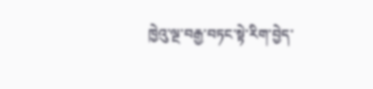ཁྱེའུ་ལྔ་བརྒྱ་བཏང་སྟེ་རིག་བྱེད་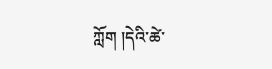ཀློག །དེའི་ཚེ་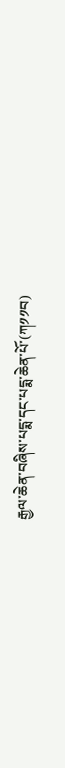རྒྱལ་ཆེན་བཞིས་པདྨ་དང་པདྨ་ཆེན་པོ་(ཀ༡༡བ)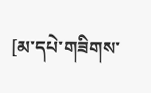[མ་དཔེ་གཟིགས་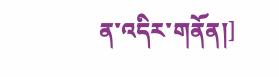ན་འདིར་གནོན།]